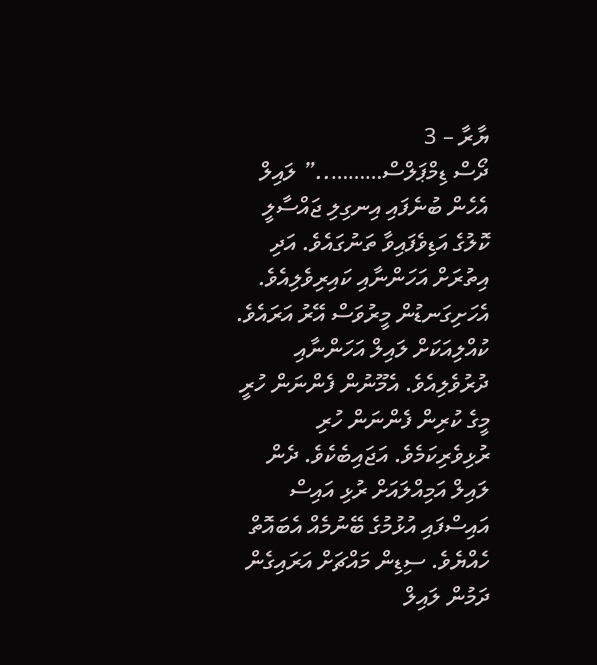ޔާރާ – 3
ދޯސް ޑިމްޕަލްސް………..” ލައިލް އެހެން ބުނެފައި އިނގިލި ޖައްސާލީ ކޮލުގެ އަޑިވެފައިވާ ތަނުގައެވެ. އަދި އިތުރަށް އަހަންނާއި ކައިރިވެލިއެވެ. އެހަށިގަނޑުން މީރުވަސް އޭރު އަރައެވެ. ކުއްލިއަކަށް ލައިލް އަހަންނާއި ދުރުވެލިއެވެ. އެމޫނުން ފެންނަން ހުރީ މީގެ ކުރިން ފެންނަން ހުރި ރުޅިވެރިކަމެވެ. އަޖައިބެކެވެ. ދެން ލައިލް އަމިއްލައަށް ރުޅި އައިސް އައިސްފައި އުޅުމުގެ ބޭނުމެއް އެބައޮތް ހެއްޔެވެ. ސިޑިން މައްޗަށް އަރައިގެން ދަމުން ލައިލް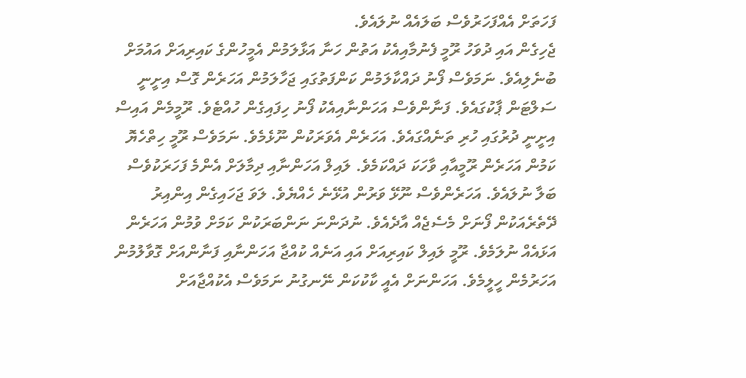ފަހަތަށް އެއްފަހަރުވެސް ބަލައެއް ނުލައެވެ.
ޖެހިގެން އައި ދުވަހު ރޫމީ ފެނުމާއިއެކު އަތުން ހަނާ އަޅާލަމުން އެމީހުންގެ ކައިރިއަށް އައުމަށް ބުނެލިއެވެ. ނަމަވެސް ފޯނު ދައްކާލަމުން ކަންފަތުގައި ޖަހާލަމުން އަހަރެން ގޮސް އިށީނީ ސަލްޓަން ޕާކުގައެވެ. ފަނާންވެސް އަހަންނާއިއެކު ފޯނު ހިފައިގެން ހުއްޓެވެ. ރޫމީމެން އައިސް އިށީނީ ދުރުގައި ހުރި ތަނެއްގައެވެ. އަހަރެން އެވަރަކުން ނޫޅެމެވެ. ނަމަވެސް ރޫމީ ހިތްހެޔޮ ކަމުން އަހަރެން ރޫމީއާއި ވާހަކަ ދައްކަމެވެ. ލައިލް އަހަންނާއި ދިމާލަށް އެންމެ ފަހަރަކުވެސް ބަލާ ނުލައެވެ. އަހަރެންވެސް ނޫޅޭ ވަރުން އުޅޭނެ ހެއްޔެވެ. ލަވަ ޖަހައިގެން އިންއިރު ދޭތެރެއަކުން ފޯނަށް މެސެޖެއް އާދެއެވެ. ނުދަންނަ ނަންބަރަކުން ކަމަށް ވުމުން އަހަރެން އަޅައެއް ނުލަމެވެ. ރޫމީ ލައިލް ކައިރިއަށް އައި އަނެއް ކުއްޖާ އަހަންނާއި ފަނާންއަށް ގޮވާލުމުން އަހަރުމެން ހީލީމެވެ. އަހަންނަށް އެއީ ކާކުކަން ނޭނގުނު ނަމަވެސް އެކުއްޖާއަށް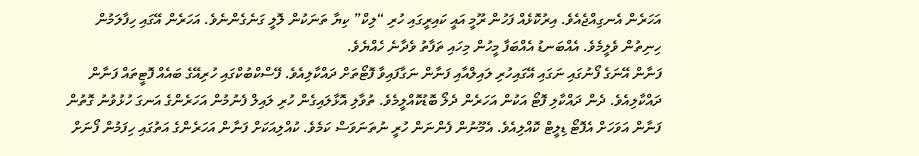އަހަރެން އެނގިއްޖެއެވެ. އިރުކޮޅެއް ފަހުން ރޫމީ އައީ ކައިރީގައި ހުރި “ލިކް” ކިޔާ ތަނަކުން ލޮލީ ގަނެގެންނެވެ. އަހަރެން އޭގައި ހިފާލަމުން ހިނިތުން ވެލީމެވެ. އެއްބަނޑު އެއްބަފާ މީހުން މިހައި ތަފާތު ވެދާނެ ހެއްޔެވެ.
ފަނާން އޭނަގެ ފޯނުގައި ނަގައި އޭގައިހުރި ލައިލްއާއި ފަނާން ނަގާފައިވާ ފޮޓޯތަށް ދައްކާލިއެވެ. ފޭސްކްބުކްގައި ހުރިއޭގެ ބައެއް ފޮޓީތައް ފަނާން ދައްކާލިއެވެ. ދެން ދައްކާލި ފޮޓޯ އަކުން އަހަރެން ދެލޯ ބޮޑުކޮއްލީމެވެ. ތުވާލި އޮޅާލައިގެން ހުރި ލައިލް ފެނުމުން އަހަރެންގެ އަނގަ ހުޅުވުނު ގޮތުން ފަނާން އަވަހަށް އެފޮޓޯ ޑިލީޓް ކޮއްލިއެވެ. އެމޫނުން ފެންނަން ހުރީ ނުތަނަވަސް ކަމެވެ. ކުއްލިއަކަށް ފަނާން އަހަރެންގެ އަތުގައި ހިފަމުން ފޯނަށް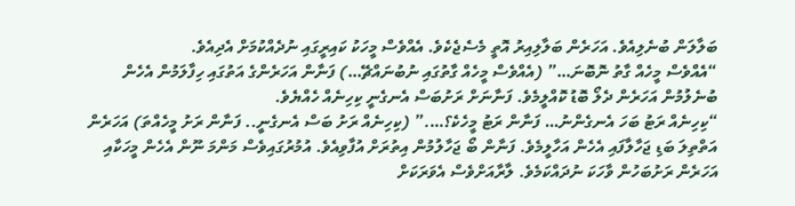ބަލާލަން ބުނެލިއެވެ. އަހަރެން ބަލާލިއިރު އޮތީ މެސެޖެކެވެ. އެއްވެސް މީހަކު ކައިރީގައި ނުދެއްކުމަށް އެދިއެވެ.
“އެއްވެސް މީހެއް ގާތު ނޮބޮނަ…” (އެއްވެސް މީހެއް ގާތުގައި ނުބުނައްޗޭ…) ފަނާން އަހަރެންގެ އަތުގައި ހިފާލަމުން އެހެން ބުނެލުމުން އަހަރެން ދެލޯ ބޮޑު ކޮއްލީމެވެ. ފަނާނަށް ރަށުބަސް އެނގެނީ ކިހިނެއް ހެއްޔެވެ.
“ކިހިނެއް ރަޓު ބަހަ އެނގެންނު… ފަނާން ރަޓު މީހެކެ؟….” (ކިހިނެއް ރަށު ބަސް އެނގެނީ.. ފަނާން ރަށު މީހެއްތަ) އަހަރެން އަތްތިލަ ބަޑި ޖަހާލާފައި އެހެން އަހާލީމެވެ. ފަނާން ބޯ ޖަހާލުމުން އިތުރަށް އުފާވިއެވެ. އުމުރުގައިވެސް މަންމަ ނޫން އެހެން މީހަކާއި އަހަރެން ރަށުބަހުން ވާހަކަ ނުދައްކަމެވެ. ލާރާއަށްވެސް އެވަރަކަށް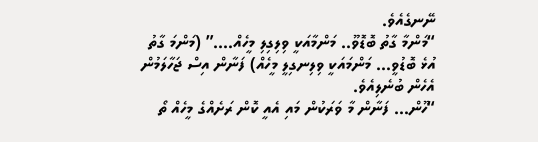ނޭނގެއެވެ.
“މަންމާ ގާތު ބޮޑޮވޫ.. މަންމާއަކީ ވިލިގިލި މީހެއް….” (މަންމަ ގާތު އުޅެ ބޮޑުވީ… މަންމައަކީ ވިލިނގިލީ މީހެއް) ފަނާން އިސް ޖަހާލަމުން އެހެން ބުނެލިއެވެ.
“ހޫން… ފަނާން މާ ވަރަކުން މައި އެއީ ކޮން ރަށެއްގެ މީހެއް ތޯ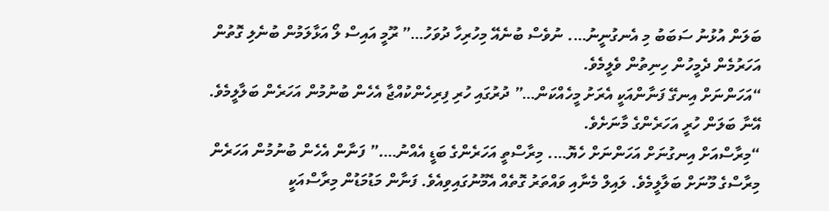ބަލަން އުޅުނު ސަބަބު މި އެނގުނީނު…. ނުވެސް ބުނެއޭ މިހުރިހާ ދުވަހު…” ރޫމީ އައިސް ލޯ އަޅާލަމުން ބުނެލި ގޮތުން އަހަރުމެން ދެމީހުން ހިނިތުން ވެލީމެވެ.
“އަހަންނަށް އިނގޭ ފަނާންއަކީ އެރަށު މީހެއްކަން…” ދުރުގައި ހުރި ފިރިހެންކުއްޖާ އެހެން ބުނުމުން އަހަރެން ބަލާލީމެވެ. އޭނާ ބަލަން ހުރީ އަހަރެންގެ މާނަށެވެ.
“މިރާސްއަށް އިނގުނަށް އަހަންނަށް ހެޔޮ…. މިރާސްތީ އަހަރެންގެ ބަޑީ އެއްނު….” ފަނާން އެހެން ބުނުމުން އަހަރެން މިރާސްގެ މޫނަށް ބަލާލީމެވެ. ލައިލް މެނާއި ވައްތަރު ގޮތެއް އެމޫނުގައިވިއެވެ. ފަނާން މަޑުމަޑުން މިރާސްއަކީ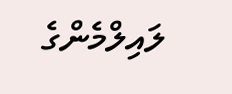ލައިލްމެންގެ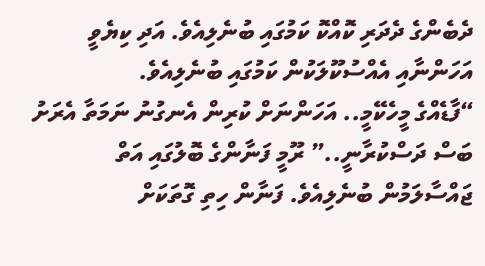ދެބެންގެ ދެދަރި ކޮއްކޮ ކަމުގައި ބުނެލިއެވެ. އަދި ކިޔެވީ އަހަންނާއި އެއްސުކޫލަކުން ކަމުގައި ބުނެލިއެވެ.
“ފާޑެއްގެ މީހެކޭމީ.. އަހަންނަށް ކުރިން އެނގުނު ނަމަތާ އެރަށު ބަސް ދަސްކުރާނީ..” ރޫމީ ފަނާންގެ ބޮލުގައި އަތް ޖައްސާލަމުން ބުނެލިއެވެ. ފަނާން ހިތި ގޮތަކަށް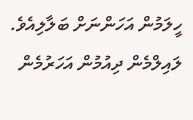ހީލަމުން އަހަންނަށް ބަލާލިއެވެ. ލައިލްމެން ދިއުމުން އަހަރުމެން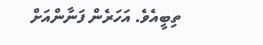ތިބީއެވެ. އަހަރެން ފަނާންއަށް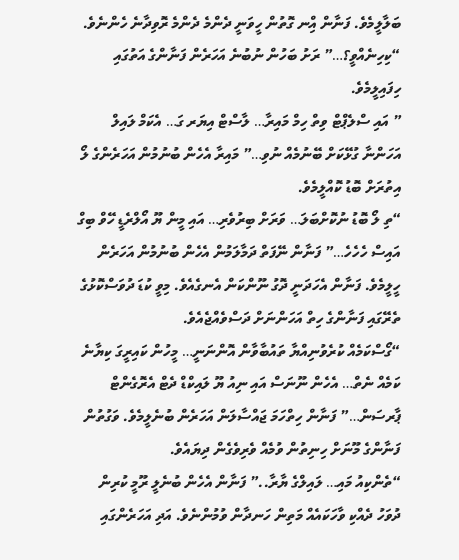ބަލާލީމެވެ. ފަނާން އިްނ ގޮތުން ހީވަނީ ދެންމެ ދެންމެ ރޮވިދާނެ ހެންނެވެ.
“ކިހިނެއްވީ؟…” ރަށު ބަހުން ނުބުނެ އަހަރެން ފަނާންގެ އަތުގައި ހިފައިލީމެވެ.
” އައި ސްލެޕްޓް ވިތް ހިމް މައިރާ… ލާސްޓް އިޔަރ ގަ… އެކަމް ލައިލް އަހަންނާ ގުޅޭކަށް ބޭނުމެއް ނުވި…” މައިރާ އެހެން ބުނުމުން އަހަރެންގެ ލޯ އިތުރަށް ބޮޑު ކޮއްލީމެވެ.
“ތި ލޯ ބޮޑު ނުކޮށްބަލަ… ވަރަށް ބިރުވެރި… އައި މީން ޔޫ އޯލްރެޑީ ހޭވް ބިގް އައިސް ހެހެހެ…” ފަނާން ނޭފަތް ދަމާލަމުން އެހެން ބުނުމުން އަހަރެން ހީލީމެވެ. ފަނާން އެހަދަނީ ދޮގު ނޫންކަން އެނގެއެވެ. މިވީ ކުޑަ ދުވަސްކޮޅުގެ ތެރޭގައި ފަނާންގެ ހިތް އަހަންނަށް ދަސްވެއްޖެއެވެ.
“ގޯސްކަމެއް ކުރެވުނިއްޔާ ތައުބާވާން އޮންނަނީ… މީހުން ކައިރީގަ ކިޔާނެ ކަމެއް ނެތް… އެހެން ނޫނަސް އައި ނިއު ޔޫ ލައިކްޑް ދެޓް އެރޮގެންޓް ޕާރސަން…” ފަނާން ހިތްހަމަ ޖައްސާލަން އަހަރެން ބުނެލީމެވެ. ވަގުތުން ފަނާންގެ މޫނަށް ހިނިތުން ވުމެއް ވެރިވެގެން ދިޔައެވެ.
“ތެންކިއު މައި… ލައިލްގެ ޔާރާ..” ފަނާން އެހެން ބުނެލީ ރޫމީ ކުރިން ދުވަހު ދެއްކި ވާހަކައެއް މަތިން ހަނދާން ވުމުންނެވެ. އަދި އަހަރެންގައި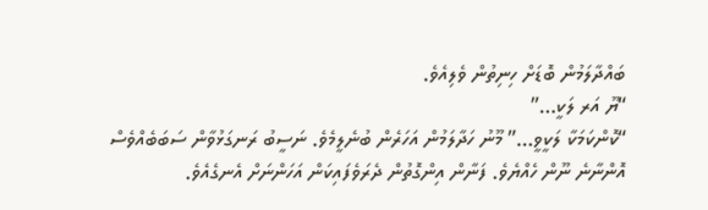ބައްދާލަމުން ބޮޑަށް ހިނިތުން ވެލިއެވެ.
“ޔޫ އަރ ލަކީ…”
“ކޮންކަމަކާ ލަކީވީ…” މޫނު ހަދާލަމުން އަހަރެން ބުނެލީމެވެ. ނަސީބު ރަނގަޅުވާން ސަބަބެއްވެސް އޮންނާނެ ނޫން ހެއްޔެވެ. ފަނާން އިންގޮތުން ދެރަވެފައިކަން އަހަންނަށް އެނގެއެވެ.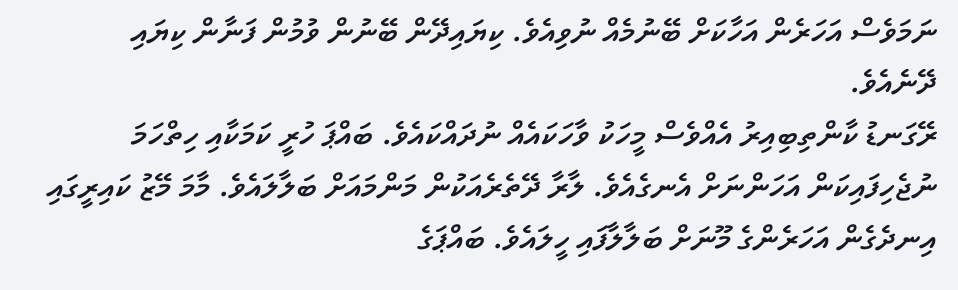ނަމަވެސް އަހަރެން އަހާކަށް ބޭނުމެއް ނުވިއެވެ. ކިޔައިދޭން ބޭނުން ވުމުން ފަނާން ކިޔައި ދޭނެއެވެ.
ރޭގަނޑު ކާންތިބިއިރު އެއްވެސް މީހަކު ވާހަކައެއް ނުދައްކައެވެ. ބައްޕަ ހުރީ ކަމަކާއި ހިތްހަމަ ނުޖެހިފައިކަން އަހަންނަށް އެނގެއެވެ. ލާރާ ދޭތެރެއަކުން މަންމައަށް ބަލާލައެވެ. މާމަ މޭޒު ކައިރީގައި އިނދެގެން އަހަރެންގެ މޫނަށް ބަލާލާފައި ހީލައެވެ. ބައްޕަގެ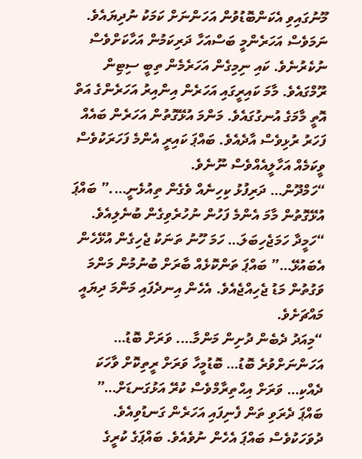މޫނުގައިވި އެކަންބޮޑުވުން އަހަންނަށް ކަމަކު ނުދިޔައެވެ. ނަމަވެސް އަހަރެންމީ ބަސްއަހާ ދަރިކަމުން އަހާކަށްވެސް ނުކެރުނެވެ. ކައި ނިމިގެން އަހަރެމެން ތިބީ ސިޓިން ރޫމްގައެވެ. މާމަ ކައިރީގައި އަހަރެން އިންއިރު އަހަރެންގެ އަތް އޮތީ މާމަގެ އުނގުގައެވެ. މަންމަ އުޅޭގޮތުން އަހަރެން ބައެއް ފަހަރު ރުޅިވެސް އާދެއެވެ. ބައްޕަ ކައިރީ އެންމެ ފަހަރަކުވެސް ވީކަމެއް އަހާލީއެއްވެސް ނޫނެވެ.
“ހަމްދޫން… ދަރިފުޅު ކިހިނެއް ވެގެން ތިއުޅެނީ….” ބައްޕަ އުޅޭގޮތުން މާމަ އެންމެ ފަހުން ނުހުރެވިގެން ބުނެލިއެވެ.
“ހަމީދާ ހަމަޖެހިބަލަ… ހަމަ ހޫނު ތަނަކު ޖެހިގެން އުޅޭހެން އެބައުޅޭ…” ބައްޕަ ތަންކޮޅެއް ބާރަށް ބުނުމުން މަންމަ ވަގުތުން މަޑު ޖެހިއްޖެއެވެ. އެހެން އިނދެފައި މަންމަ ދިޔައީ މައްޗަށެވެ.
“މިއަދު ދެބެން ދުށިން މަންމާ…. ވަރަށް ބޮޑު… އަހަންނަށްވުރެ ބޮޑު… ބޮޑުމީހާ ވަރަށް ރީތިކޮށް ވާހަކަ ދެއްކި… ވަރަށް އިޙްތިރާމްވެސް ކުރޭ އަޅުގަނޑަށް…” ބައްޕަ ދެރަވި ތަން ފެނިފައި އަހަރެން ގަނޑުވިއެވެ. ދުވަހަކުވެސް ބައްޕަ އެހެން ނުވެއެވެ. ބައްޕަގެ ކުރީގެ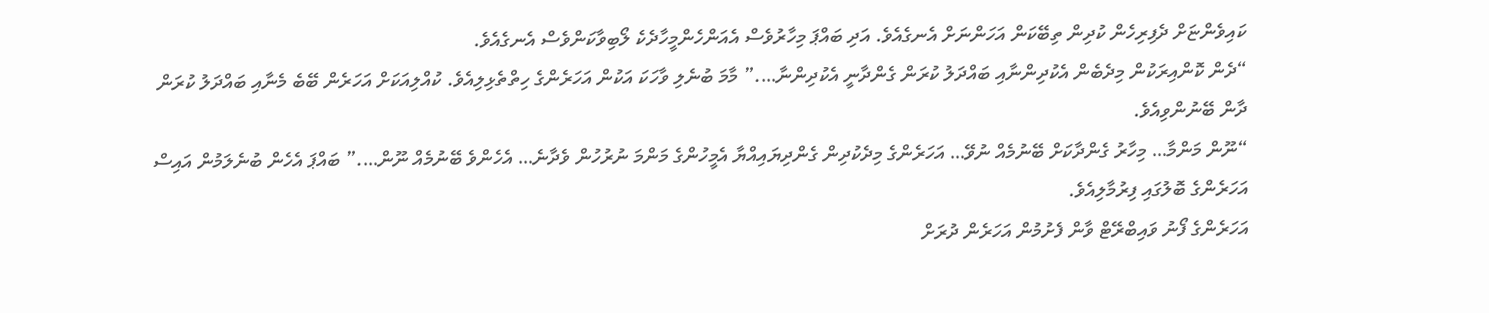ކައިވެންޏަށް ދެފިރިހެން ކުދިން ތިބޭކަން އަހަންނަށް އެނގެއެވެ. އަދި ބައްޕަ މިހާރުވެސް އެއަންހެންމީހާދެކެ ލޯބިވާކަންވެސް އެނގެއެވެ.
“ދެން ކޮންއިރަކުން މިދެބެން އެކުދިންނާއި ބައްދަލު ކުރަން ގެންދާނީ އެކުދިންނާ….” މާމަ ބުނެލި ވާހަކަ އަކުން އަހަރެންގެ ހިތްތެޅިލިއެވެ. ކުއްލިއަކަށް އަހަރެން ބޭބެ މެނާއި ބައްދަލު ކުރަން ދާން ބޭނުންވިއެވެ.
“ނޫން މަންމާ… މިހާރު ގެންދާކަށް ބޭނުމެއް ނުވޭ… އަހަރެންގެ މިދެކުދިން ގެންދިޔައިއްޔާ އެމީހުންގެ މަންމަ ނުރުހުން ވެދާނެ… އެހެންވެ ބޭނުމެއް ނޫން….” ބައްޕަ އެހެން ބުނެލަމުން އައިސް އަހަރެންގެ ބޮލުގައި ފިރުމާލިއެވެ.
އަހަރެންގެ ފޯނު ވައިބްރޭޓް ވާން ފެށުމުން އަހަރެން ދުރަށް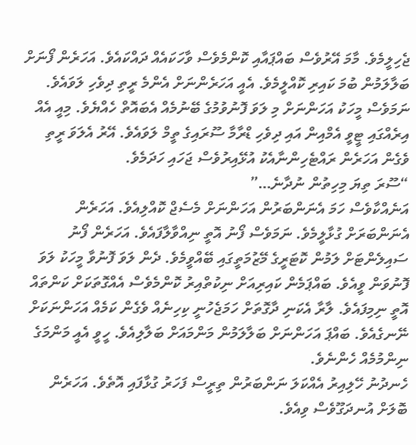ޖެހިލީމެވެ. މާމަ އޭރުވެސް ބައްޕައާއި ކޮންމެވެސް ވާހަކައެއް ދައްކައެވެ. އަހަރެން ފޯނަށް ބަލާލަމުން ބުމަ ކައިރި ކޮއްލީމެވެ. އެއީ އަހަރެންނަށް އެންމެ ރީތި ދިވެހި ލަވައެވެ. ނަމަވެސް މީހަކު އަހަންނަށް މި ލަވަ ފޮނުވުމުގެ ބޭނުމެއް އެބައޮތް ހެއްޔެވެ. މިއީ އެއް އިރެއްގައި ޓީވީ އެމްއިން އައި ދިވެހި ޑްރާމާ ސޫރައިގެ ތީމް ލަވައެވެ. އޭރު އެލަވަ ރީތި ވެގެން އަހަރެން ރައްޓެހިންނާއެކު އުޅޭއިރުވެސް ޖަހައި ހަދަމެވެ.
“ސޫރަ ތިޔަ މިހިތުން ނުދާނެ…”
އަނެއްކާވެސް ހަމަ އެނަންބަރުން އަހަންނަށް މެސެޖް ކޮއްލިއެވެ. އަހަރެން އެނަންބަރަށް ގުޅާލީމެވެ. ނަމަވެސް ފޯނު އޮތީ ނިއްވާލާފައެވެ. އަހަރެން ފޯނު ސައިލެންޓަށް ލަމުން ކޮޓަރީގެ މޭޒުމަތީގައި ބޭއްވީމެވެ. ދެން ލަވަ ފޮނުވާ މީހަކު ލަވަ ފޮނުވަން ވީއެވެ. ބައްޕަމެން ކައިރިއަށް ނިކުތްއިރު ކޮންމެވެސް އެއްގޮތަކަށް ކަންތައް އޮތީ ނިމިފައެވެ. ލާރާ އެކަނި ދާގޮތަށް ހަމަޖެހުނީ ކިހިނެއް ވެގެން ކަމެއް އަހަންނަކަށް ނޭނގެއެވެ. ބައްޕަ އަހަންނަށް ބަލާލަމުން މަންމައަށް ބަލާލިއެވެ. ހީވީ އެއީ މަންމަގެ ނިންމުމެއް ހެންނެވެ.
ހެނދުނު ހޭލިއިރު އެއްކަލަ ނަންބަރުން ތިރީސް ފަހަރު ގުޅާފައި އޮތެވެ. އަހަރެން ބޮލަށް އުނދަގޫވެސް ވިއެވެ.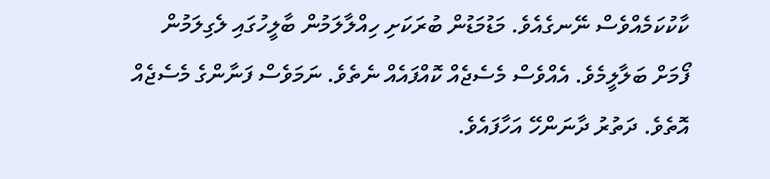ކާކުކަމެއްވެސް ނޭނގެއެވެ. މަޑުމަޑުން ބުރަކަށި ހިއްލާލަމުން ބާލީހުގައި ލެގިލަމުން ފޯމަށް ބަލާލީމެވެ. އެއްވެސް މެސެޖެއް ކޮއްފައެއް ނެތެވެ. ނަމަވެސް ފަނާންގެ މެސެޖެއް އޮތެވެ. ދަތުރު ދާނަންހޭ އަހާފައެވެ.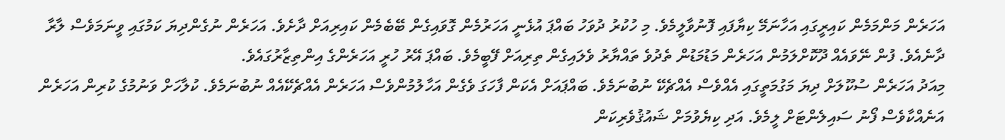އަހަރެން މަންމަމެން ކައިރީގައި އަހާނަމޭ ކިޔާފައި ފޮނުވާލީމެވެ. މި ހުކުރު ދުވަހު ބައްޕަ އުޅެނީ އަހަރުމެން ގޮވައިގެން ބޭބެމެން ކައިރިއަށް ދާށެވެ. އަހަރެން ނުގެންދިޔަ ކަމުގައި ވީނަމަވެސް ލާރާ ދާނެއެވެ. ފުން ނޭވައެއް ދޫކޮށްލަމުން އަހަރެން މަޑުމަޑުން ތެދުވެ ތައްޔާރު ވެލައިގެން ތިރިއަށް ފޭބީމެވެ. ބައްޕަ އޭރު ހުރީ އަހަރެންގެ އިންތިޒާރުގައެވެ.
މިއަދު އަހަރެން ސުކޫލަށް ދިޔަ މަގުމަތީގައި އެއްވެސް އެއްޗެކޭ ނުބުނަމެވެ. ބައްޕައަށް އެކަން ފާހަގަ ވެގެން އަހާލުމުންވެސް އަހަރެން އެއްޗެކޭއެއް ނުބުނަމެވެ. ކުލާހަށް ވަނުމުގެ ކުރިން އަހަރެން އަނެއްކާވެސް ފޯނު ސައިލެންޓަށް ލީމެވެ. އަދި ކިޔެވުމަށް ޝައުޤުވެރިކަން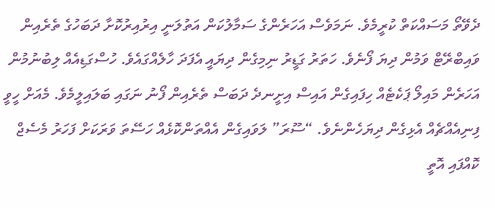ދެވޭތޯ މަސައްކަތް ކުރީމެވެ. ނަމަވެސް އަހަރެންގެ ސަމާލުކަން އަތުލަނީ އިރުއިރުކޮށާ ދަބަހުގެ ތެރެއިން ވައިބްރޭޓް ވަމުން ދިޔަ ފޯނެވެ. ހަތަރު ގަޑީރު ނިމިގެން ދިޔައީ އެފަދަ ހާލެއްގައެވެ. ހުސްގަޑިއެއް ލިބުނުމުން އަހަރެން މައިލޯ ޕަކެޓެއް ހިފައިގެން އައިސް އިށީނދެ ދަބަސް ތެރެއިން ފޯނު ނަގައި ބަލައިލީމެވެ. މެއަށް ހީވީ ފިނިއެއްޗެއް އެޅިގެން ދިޔަހެންނެވެ. “ސޫރަ” ލަވައިގެން އެއްތަންކޮޅެއް ހަސޭތަ ވަރަކަށް ފަހަރު މެސެޖް ކޮއްފައި އޮތީ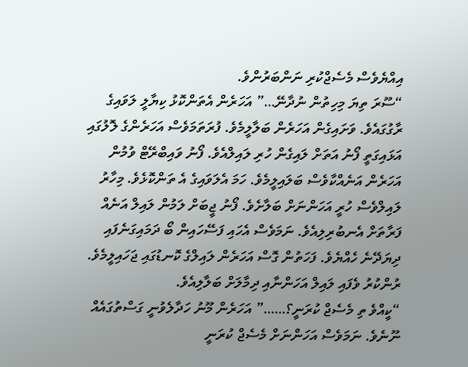އިއްޔެވެސް މެސެޖްކުރި ނަންބަރުންވެ.
“ސޫރަ ތިޔަ މިހިތުން ނުދާނޭ…” އަހަރެން އެތަންކޮޅު ކިޔާލީ ލަވައިގެ ރާގުގައެވެ. ވަށައިގެން އަހަރެން ބަލާލީމެވެ. ފުރަތަމަވެސް އަހަރެންގެ ލޮލުގައި އަޅައިގަތީ ފޯނު އަތަށް ލައިގެން ހުރި ލައިލްއެވެ. ފޯނު ވައިބްރޭޓް ވުމުން އަހަރެން އަނެއްކާވެސް ބަލައިލީމެވެ. ހަމަ އެލަވައިގެ އެ ތަންކޮޅެވެ. މިހާރު ލައިލްވެސް ހުރީ އަހަންނަށް ބަލާށެވެ. ފޯނު ޖީބަށް ލަމުން ލައިލް އަނެއް ފަރާތަށް އެނބުރިލިއެވެ. ނަމަވެސް އެހައި ފަސޭހައިން ބޯ ދަމައިގަނެފައި ދިޔަދޭނެ ހެއްޔެވެ. ފަހަތުން ގޮސް އަހަރެން ލައިލްގެ ކޮނޑުގައި ޖަހައިލީމެވެ. ރުންކުރު ވެފައި ލައިލް އަހަންނާއި ދިމާލަށް ބަލާލިއެވެ.
“ކީއްވެ ތި މެސެޖް ކުރަނީ؟……” އަހަރެން މޫނު ހަދާލެވުނީ ގަސްތުގައެއް ނޫނެވެ. ނަމަވެސް އަހަންނަށް މެސެޖް ކުރަނީ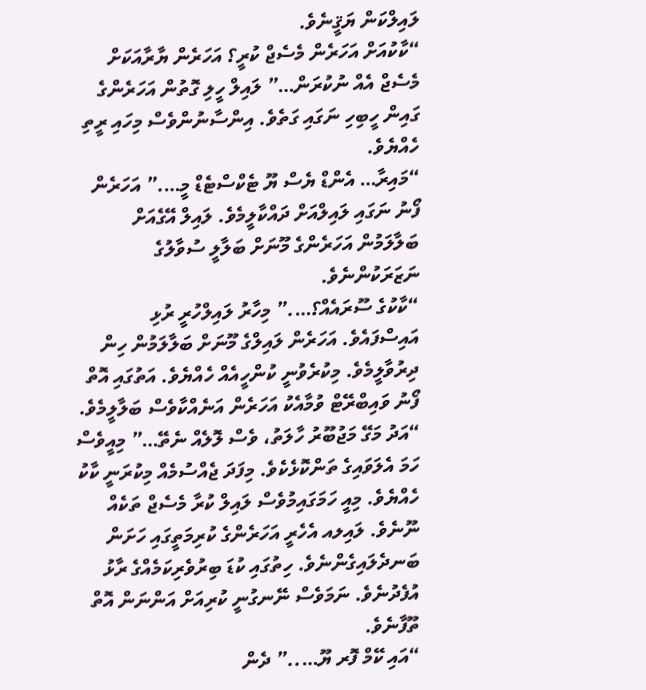ލައިލްކަން ޔަޤީނެވެ.
“ކާކުއަށް އަހަރެން މެސެޖް ކުރީ؟ އަހަރެން ޔާރާއަކަށް މެސެޖް އެއް ނުކުރަން…” ލައިލް ހީލި ގޮތުން އަހަރެންގެ ގައިން ހީބިހި ނަގައި ގަތެވެ. އިންސާނުންވެސް މިހައި ރީތި ހެއްޔެވެ.
“މައިރާ… އެންޑް ޔެސް ޔޫ ޓެކްސްޓެޑް މީ….” އަހަރެން ފޯނު ނަގައި ލައިލްއަށް ދައްކާލީމެވެ. ލައިލް އޭގެއަށް ބަލާލަމުން އަހަރެންގެ މޫނަށް ބަލާލީ ސުވާލުގެ ނަޒަރަކުންނެވެ.
“ކާކުގެ ސޫރައެއް؟….” މިހާރު ލައިލްހުރީ ރުޅި އައިސްފައެވެ. އަހަރެން ލައިލްގެ މޫނަށް ބަލާލަމުން ހިން ދިރުވާލީމެވެ. މިކުރެވުނީ ކުންހީއެއް ހެއްޔެވެ. އަތުގައި އޮތް ފޯނު ވައިބްރޭޓް ވުމާއެކު އަހަރެން އަނެއްކާވެސް ބަލާލީމެވެ.
“އަދު މަގޭ މަޖުބޫރު ހާލަތު، ވެސް ލޮލެއް ނެތޭ…” މިއީވެސް ހަމަ އެލަވައިގެ ތަންކޮޅެކެވެ. މިފަދަ ޖެއްސުމެއް މިކުރަނީ ކާކު ހެއްޔެވެ. މިއީ ހަމަގައިމުވެސް ލައިލް ކުރާ މެސެޖް ތަކެއް ނޫނެވެ. ލައިލއ އެހެރީ އަހަރެންގެ ކުރިމަތީގައި ހަށަން ބަނދެލައިގެންނެވެ. ހިތުގައި ކުޑަ ބިރުވެރިކަމެއްގެ ރާޅު އުފެދުނެވެ. ނަމަވެސް ނޭނގުނީ ކުރިއަށް އަންނަން އޮތް ތޫފާނެވެ.
“އައި ކޭމް ފޮރ ޔޫ…..” ދެން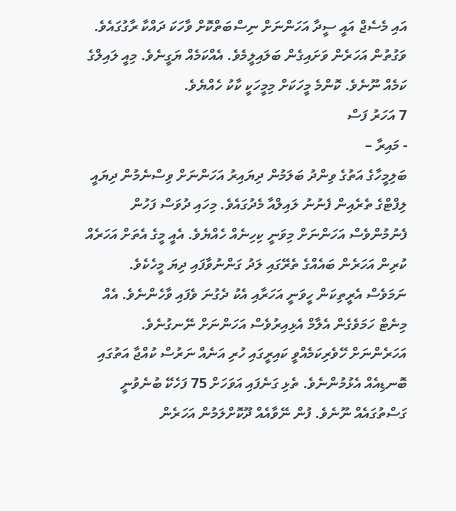އައި މެސެޖް އައީ ސީދާ އަހަންނަށް ނިސްބަތްކޮށް ވާހަކަ ދައްކާ ރާގުގައެވެ. ވަގުތުން އަހަރެން ވަށައިގެން ބަލައިލީމެވެ. އެއްކަމެއް ޔަގީނެވެ. މިއީ ލައިލްގެ ކަމެއް ނޫނެވެ. ކޮންމެ މީހަކަށް މިމީހަކީ ކާކު ހެއްޔެވެ.
7 އަހަރު ފަސް
- މައިރާ –
ބަލިމީހާގެ އަތުގެ ވިންދު ބަލަމުން ދިޔައިރު އަހަންނަށް ވިސްނެމުން ދިޔައީ ލިފްޓްގެ ތެރެއިން ފެނުނު ލައިލްއާ މެދުގައެވެ. މިހައި ދުވަސް ފަހުން ފެނުމުންވެސް އަހަންނަށް މިވަނީ ކިހިނެއް ހެއްޔެވެ. އެއީ މީގެ އެތަށް އަހަރެއް ކުރިން އަހަރެން ބައެއްގެ ތެރޭގައި ލަދު ގަންނުވާފައި ދިޔަ މީހެކެވެ. ނަމަވެސް އެރީތިކަން ހީވަނީ އަހަރާއި އެކު ދެގުނަ ވެފައި ވާހެންނެވެ. އެއް މިނެޓް ހަމަވެގެން އެލާމް އެޅިއިރުވެސް އަހަންނަށް ނޭނގުނެވެ. އަހަރެންނަށް ހޭވެރިކަމެއްވީ ކައިރީގައި ހުރި އަނެއް ނަރުސް ކުއްޖާ އަތުގައި ބޮނޑިއެއް އެޅުމުންނެވެ. ތެޅި ގަނެފައި އަވަހަށް 75 ފަހެކޭ ބުނެވުނީ ގަސްތުގައެއް ނޫނެވެ. ފުން ނޭވާއެއް ދޫކޮށްލަމުން އަހަރެން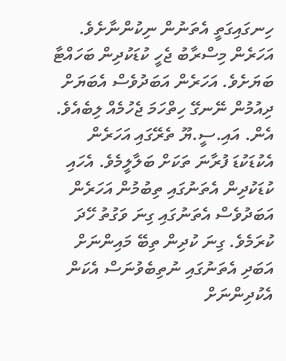ހިނގައިގަތީ އެތަނުން ނިކުންނާށެވެ. އަހަރެން މިސްރާބު ޖެހީ ކުޑަކުދިން ބަހައްޓާ ބަޔަށެވެ. އަހަރެން އަބަދުވެސް އެބަޔަށް ދިއުމުން ނޭނގޭ ހިތްހަމަ ޖެހުމެއް ލިބެއެވެ.
އެން. އައި.ސީ.ޔޫ ތެރޭގައި އަހަރެން އެކުޑަކުޑަ ފުރާނަ ތަކަށް ބަލާލީމެވެ. އެހައި ކުޑަކުދިން އެތަނުގައި ތިބުމުން އަހަރެން އަބަދުވެސް އެތަނުގައި ގިނަ ވަގުތު ހޭދަ ކުރަމެވެ. ގިނަ ކުދިން ތިބޭ މައިންނަށް އަބަދި އެތަނުގައި ނުތިބެވުނަސް އެކަން އެކުދިންނަށް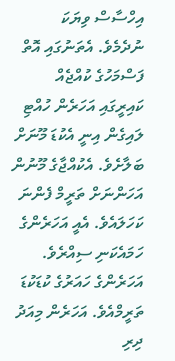އިހްސާސް ވިޔަކަ ނުދެމެވެ. އެތަނުގައި އޮތް ފަސްމަހުގެ ކުއްޖެއް ކައިރީގައި އަހަރެން ހުއްޓި ލައިގެން އިނީ އެކުޑަ މޫނަށް ބަލާށެވެ. އެކުއްޖާގެ މޫނުން އަހަންނަށް ތަރީމް ފެންނަ ކަހަލައެވެ. އެއީ އަހަރެންގެ ހަމައެކަނި ސިއްރެވެ. އަހަރެންގެ ހައަރުގެ ކުޑަކުޑަ ތަރީމްއެވެ. އަހަރެން މިއަދު ދިރި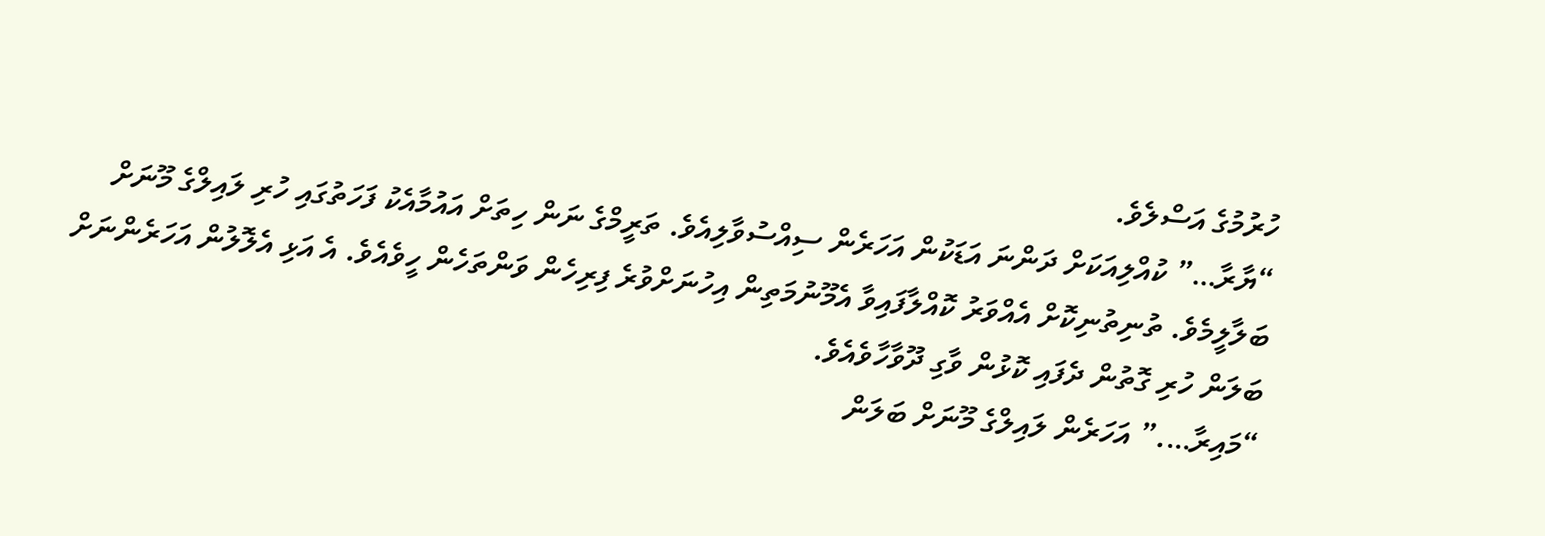ހުރުމުގެ އަސްލެވެ.
“ޔާރާ…” ކުއްލިއަކަށް ދަންނަ އަޑަކުން އަހަރެން ސިއްސުވާލިއެވެ. ތަރީމްގެ ނަން ހިތަށް އައުމާއެކު ފަހަތުގައި ހުރި ލައިލްގެ މޫނަށް ބަލާލީމެވެ. ތުނިތުނިކޮށް އެއްވަރު ކޮއްލާފައިވާ އެމޫނުމަތިން އިހުނަށްވުރެ ފިރިހެން ވަންތަހެން ހީވެއެވެ. އެ އަޅި އެލޮލުން އަހަރެންނަށް ބަލަން ހުރި ގޮތުން ދެފައި ކޮޅުން ވާގި ދޫވާހާވެއެވެ.
“މައިރާ….” އަހަރެން ލައިލްގެ މޫނަށް ބަލަން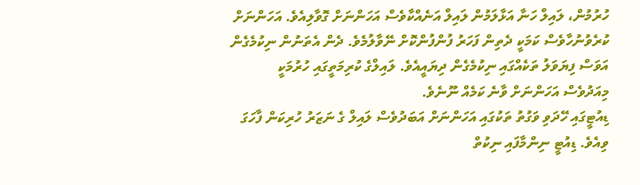ހުރުމުން، ލައިލް ހަނާ އަޅާލަމުން ލައިލް އަނެއްކާވެސް އަހަންނަށް ގޮވާލިއެވެ. އަހަންނަށް ކުރެވުނުހާވެސް ކަމަކީ ދެތިން ފަހަރު ފުންފުންކޮށް ނޭވާލުމެވެ. ދެން އެތަނުން ނިކުމެގެން އަވަސް ފިޔަވަލު ތަކެއްގައި ނިކުމެގެން ދިޔައީއެވެ. ލައިލްގެ ކުރިމަތީގައި ހުރުމަކީ މިއަދުވެސް އަހަންނަށް ވާނެ ކަމެއް ނޫނެވެ.
ޑިއުޓީގައި ހޭދަވި ވަގުތު ތަކުގައި އަހަންނަށް އަބަދުވެސް ލައިލް ގެ ނަޒަރު ހުރިކަން ފާހަގަ ވިއެވެ. ޑިއުޓީ ނިންމާފައި ނިކުތް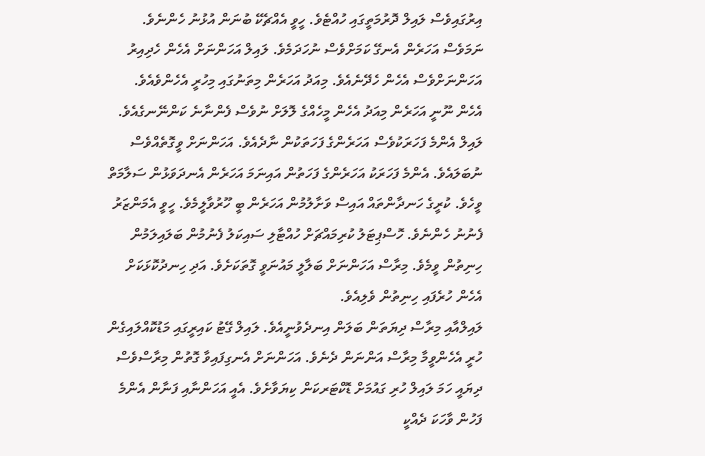އިރުގައިވެސް ލައިލް ދޮރުމަތީގައި ހުއްޓެވެ. ހީވީ އެއްޗެކޭ ބުނަން އުޅުނު ހެންނެވެ. ނަމަވެސް އަހަރެން އެނގޭ ކަމަށްވެސް ނުހަދަމެވެ. ލައިލް އަހަންނަށް އެހެން ހެދިއިރު އަހަންނަށްވެސް އެހެން ހެދޭނެއެވެ. މިއަދު އަހަރެން މިތަނުގައި މިހުރީ އެހެންވެއެވެ. އެހެން ނޫނީ އަހަރެން މިއަދު އެހެން މީހެއްގެ ލޮލަށް ނުވެސް ފެންނާނެ ކަންނޭނގެއެވެ. ލައިލް އެންމެ ފަހަރަކުވެސް އަހަރެންގެ ފަހަތަކުން ނާދެއެވެ. އަހަންނަށް ވީގޮތެއްވެސް ނުބަލައެވެ. އެންމެ ފަހަރަކު އަހަރެންގެ ފަހަތުން އައިނަމަ އަހަރެން އެނދަވަޅުން ސަލާމަތް ވީހެވެ. ކުރީގެ ހަނދާންތައް އައިސް ވަށާލުމުން އަހަރެން ބީ ހޫރުވާލީމެވެ. ހީވީ އެމަންޒަރު ފެނުނު ހެންނެވެ. ހޮސްޕިޓަލު ކުރިމައްޗަށް ހުއްޓާލި ސައިކަލު ފެނުމުން ބަލައިލަމުން ހިނިތުން ވީމެވެ. މިރާސް އަހަންނަށް ބަލާލީ މައުނަވީ ގޮތަކަށެވެ. އަދި ހިނދުކޮޅަކަށް އެހެން ހުރެފައި ހިނިތުން ވެލިއެވެ.
ލައިލްއާއި މިރާސް ދިޔަތަން ބަލަން އިނދެވުނީއެވެ. ލައިލް ގޭޓު ކައިރީގައި މަޑުކޮއްލައިގެން ހުރީ އެހެންވީމާ މިރާސް އަންނަން ދެނެވެ. އަހަންނަށް އެނގިފައިވާ ގޮތުން މިރާސްވެސް ދިޔައީ ހަމަ ލައިލް ހުރި ގައުމަށް ޑޮކްޓަރކަން ކިޔަވާށެވެ. އެއީ އަހަންނާއި ފަނާން އެންމެ ފަހުން ވާހަކަ ދެއްކީ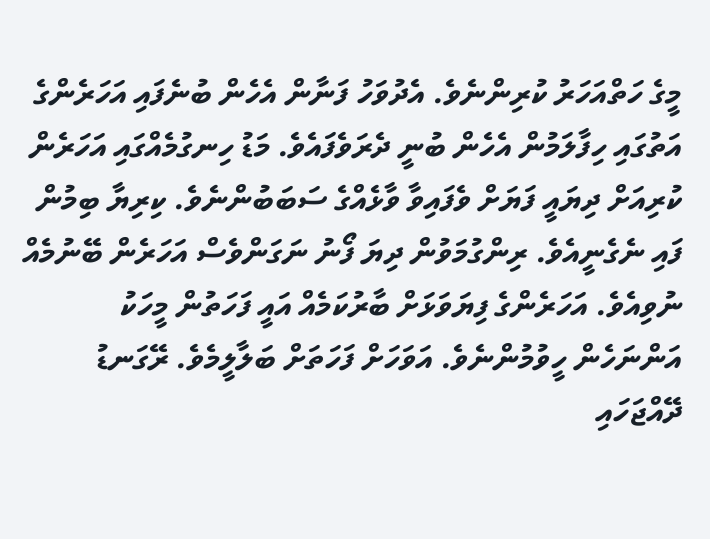މީގެ ހަތްއަހަރު ކުރިންނެވެ. އެދުވަހު ފަނާން އެހެން ބުނެފައި އަހަރެންގެ އަތުގައި ހިފާލަމުން އެހެން ބުނީ ދެރަވެފައެވެ. މަޑު ހިނގުމެއްގައި އަހަރެން ކުރިއަށް ދިޔައީ ފަޔަށް ވެފައިވާ ވާޅެއްގެ ސަބަބުންނެވެ. ކިރިޔާ ބިމުން ފައި ނެގެނީއެވެ. ރިންގުމަވުން ދިޔަ ފޯނު ނަގަންވެސް އަހަރެން ބޭނުމެއް ނުވިއެވެ. އަހަރެންގެ ފިޔަވަޅަށް ބާރުކަމެއް އައީ ފަހަތުން މީހަކު އަންނަހެން ހީވުމުންނެވެ. އަވަހަށް ފަހަތަށް ބަލާލީމެވެ. ރޭގަނޑު ދޭއްޖަހައި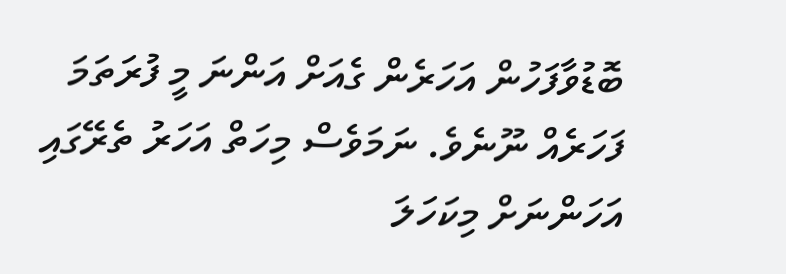ބޮޑުވާފަހުން އަހަރެން ގެއަށް އަންނަ މީ ފުރަތަމަ ފަހަރެއް ނޫނެވެ. ނަމަވެސް މިހަތް އަހަރު ތެރޭގައި އަހަންނަށް މިކަހަލަ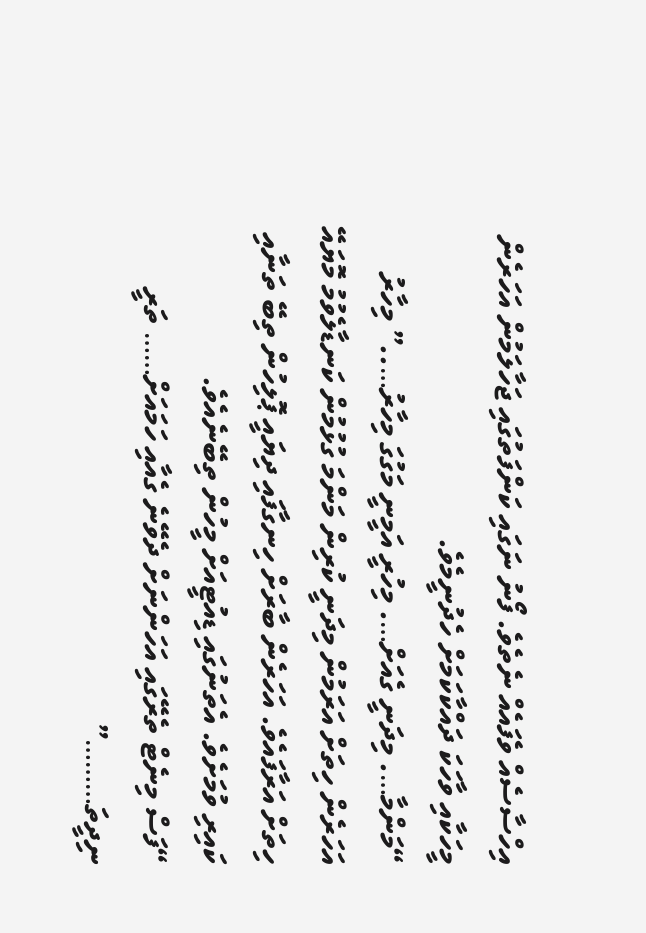އިހްސާސެއް ވެފައެއް ނެތެވެ. ފޯނު ނަގައި ކަންފަތުގައި ޖަހާލަމުން އަހަރެން މީހަކާއި ވާހަކަ ދައްކާކަމަށް ހެދުނީމެވެ.
“މަންމާ…. މިދަނީ ގެއަށް…. މިހުރީ އަމީނީ މަގުގަ މިހާރު…..” މިހާރު އަހަރެން ހިތަށް އަރަމުން މިދަނީ ކުރިން މަންމަ ގުޅުމުން ކަނޑާލެވުމު މޮޔައޭ ހިތަށް އަރާފައެވެ. އަހަރެން ބާރަށް ހިނގާފައި ދިޔައީ ޕޮލިހުން ތިބޭ ތަނާއި ކައިރި ވުމަށެވެ. އެތަނުގައި ޑިއުޓީއަށް މީހުން ތިބޭނެއެވެ.
“ފަސް މިނެޓް ތެރޭގައި އަހަންނަށް ދެވޭނެ ގެއާއި ހަމައަށް…… ތަރީ ނިދީތަ………”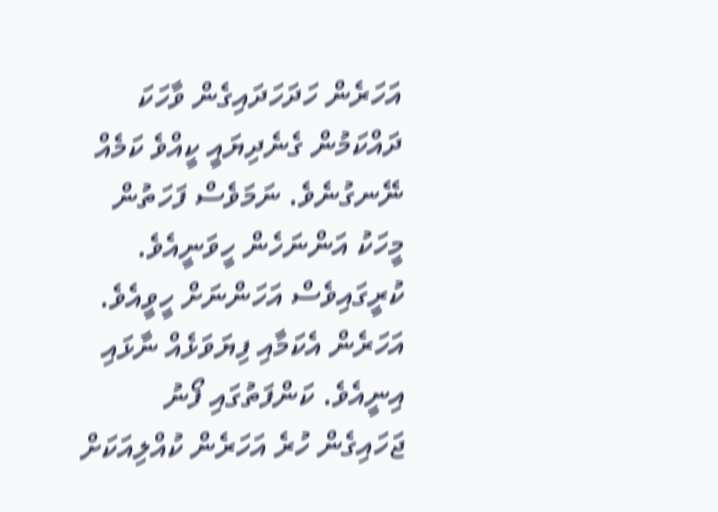އަހަރެން ހަދަހަދައިގެން ވާހަކަ ދައްކަމުން ގެނެދިޔައީ ކީއްވެ ކަމެއް ނޭނގުނެވެ. ނަމަވެސް ފަހަތުން މީހަކު އަންނަހެން ހީވަނީއެވެ. ކުރީގައިވެސް އަހަންނަށް ހީވީއެވެ. އަހަރެން އެކަމާއި ފިޔަވަޅެއް ނާޅައި އިނީއެވެ. ކަންފަތުގައި ފޯނު ޖަހައިގެން ހުރެ އަހަރެން ކުއްލިއަކަށް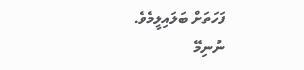ފަހަތަށް ބަލައިލީމެވެ.
ނުނިމޭ